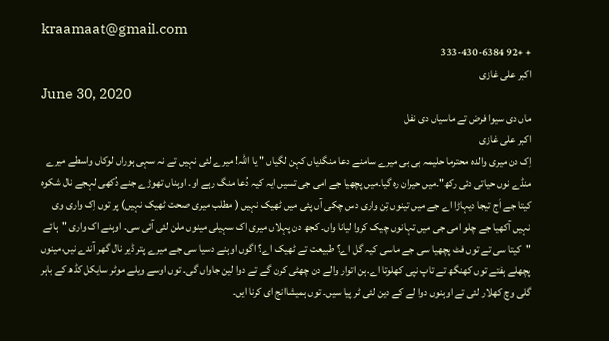kraamaat@gmail.com
+ +92 333-430-6384
اکبر علی غازی
June 30, 2020
ماں دی سیوا فرض تے ماسیاں دی نفل
اکبر علی غازی
اِک دن میری والدہ محترما حلیمہ بی بی میرے سامنے دعا منگدیاں کہن لگیاں " یا اللہ! میرے لئی نہیں تے نہ سہی ہوراں لوکاں واسطے میرے منڈے نوں حیاتی دئی رکھ"۔میں حیران رہ گیا۔میں پچھیا جے امی جی تسیں ایہ کیہ دُعا منگ رہے او۔ اوہناں تھوڑے جنے دُکھی لہجے نال شکوہ کیتا جے اَج تیجا دیہاڑا اے جے میں تینوں تِن واری دس چکی آں پئی میں ٹھیک نہیں ( مطلب میری صحت ٹھیک نہیں) پر توں اِک واری وی نہیں آکھیا جے چلو امی جی میں تہانوں چیک کروا لیانا واں۔ کجھ دن پہلاں میری اک سہیلی مینوں ملن لئی آئی سی۔ اوہنے اک واری "ہائے "کیتا سی تے توں فٹ پچھیا سی جے ماسی کیہ گل اے؟ طبیعت تے ٹھیک اے؟ اگوں اوہنے دسیا سی جے میرے پتر ڈیر نال گھر آندے نیں،مینوں پچھلے ہفتے توں کھنگھ تے تاپ نپی کھلوتا اے.ہن اتوار والے دن چھٹی کرن گے تے دوا لین جاواں گی۔ توں اوسے ویلے موٹر سایکل کڈھ کے باہر گلی وچ کھلار لئی تے اوہنوں دوا لے کے دین لئی ٹر پیا سیں۔ توں ہمیشاانج ای کرنا ایں۔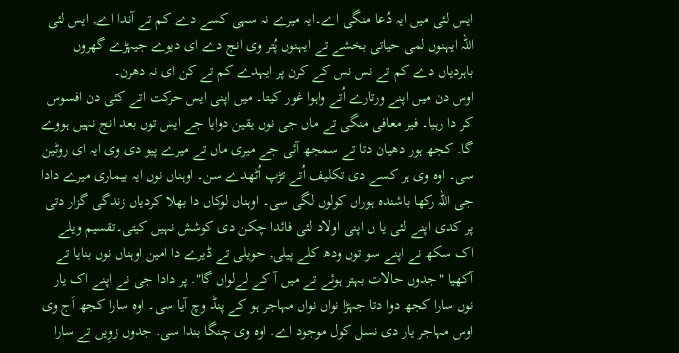ایس لئی میں ایہ دُعا منگی اے۔ایہ میرے نہ سہی کسے دے کم تے آندا اے, ایس لئی اللہ ایہنوں لمی حیاتی بخشے تے ایہنوں پُتر وی انج دے ای دیوے جیہڑے گھروں باہردیاں دے کم تے نس نس کے کرن پر ایہدے کم تے کن ای نہ دھرن۔
اوس دن میں اپنے ورتارے اُتے واہوا غور کیتا۔ میں اپنی ایس حرکت اتے کئی دن افسوس کر دا رہیا۔ فیر معافی منگی تے ماں جی نوں یقین دوایا جے ایس توں بعد انج نہیں ہووے گا. کجھ ہور دھیان دتا تے سمجھ آئی جے میری ماں تے میرے پیو دی وی ایہ ای روٹین سی۔ اوہ وی ہر کسے دی تکلیف اُتے تڑپ اُٹھدے سن۔ اوہناں نوں ایہ بیماری میرے دادا جی اللہ رکھا باشندہ ہوراں کولوں لگی سی۔ اوہناں لوکاں دا بھلا کردیاں زندگی گزار دتی پر کدی اپنے لئی یا ں اپنی اولاد لئی فائدا چکن دی کوشش نہیں کیتی۔تقسیم ویلے اک سکھ نے اپنے سو توں ودھ کلے پیلی, حویلی تے ڈیرے دا امین اوہناں نوں بنایا تے آکھیا "جدوں حالات بہتر ہوئے تے میں آ کے لےلواں گا". پر دادا جی نے اپنے اک یار نوں سارا کجھ دوا دتا جہڑا نواں نواں مہاجر ہو کے پنڈ وچ آیا سی۔ اوہ سارا کجھ اَج وی اوس مہاجر یار دی نسل کول موجود اے. اوہ وی چنگا بندا سی. جدوں زوِیں تے سارا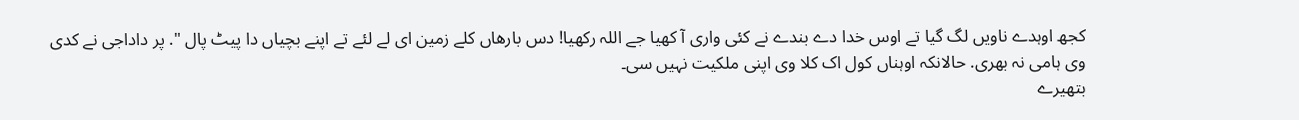کجھ اوہدے ناویں لگ گیا تے اوس خدا دے بندے نے کئی واری آ کھیا جے اللہ رکھیا! دس بارھاں کلے زمین ای لے لئے تے اپنے بچیاں دا پیٹ پال ". پر داداجی نے کدی وی ہامی نہ بھری. حالانکہ اوہناں کول اک کلا وی اپنی ملکیت نہیں سی۔
بتھیرے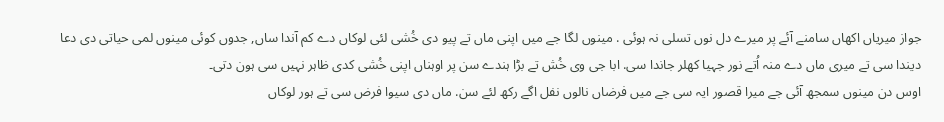جواز میریاں اکھاں سامنے آئے پر میرے دل نوں تسلی نہ ہوئی . مینوں لگا جے میں اپنی ماں تے پیو دی خُشی لئی لوکاں دے کم آندا ساں, جدوں کوئی مینوں لمی حیاتی دی دعا دیندا سی تے میری ماں دے منہ اُتے نور جہیا کھلر جاندا سی. ابا جی وی خُش تے بڑا ہندے سن پر اوہناں اپنی خُشی کدی ظاہر نہیں سی ہون دتی۔
اوس دن مینوں سمجھ آئی جے میرا قصور ایہ سی جے میں فرضاں نالوں نفل اگے رکھ لئے سن. ماں دی سیوا فرض سی تے ہور لوکاں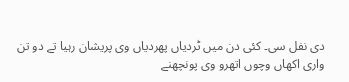دی نفل سی۔ کئی دن میں ٹردیاں پھردیاں وی پریشان رہیا تے دو تن واری اکھاں وچوں اتھرو وی پونچھنے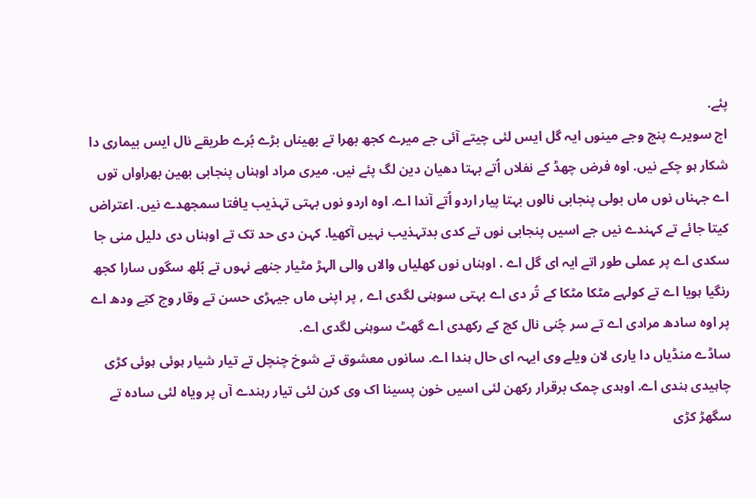پئے.
اج سویرے پنج وجے مینوں ایہ گل ایس لئی چیتے آئی جے میرے کجھ بھرا تے بھیناں بڑے بُرے طریقے نال ایس بیماری دا شکار ہو چکے نیں. اوہ فرض چھڈ کے نفلاں اُتے بہتا دھیان دین لگ پئے نیں. میری مراد اوہناں پنجابی بھین بھراواں توں اے جہناں نوں ماں بولی پنجابی نالوں بہتا پیار اردو اُتے آندا اے. اوہ اردو نوں بہتی تہذیب یافتا سمجھدے نیں. اعتراض کیتا جائے تے کہندے نیں جے اسیں پنجابی نوں تے کدی بدتہذیب نہیں آکھیا. کہن دی حد تک تے اوہناں دی دلیل منی جا سکدی اے پر عملی طور اتے ایہ ای گل اے . اوہناں نوں کھلیاں والاں والی الہڑ مٹیار جنھے نہوں تے بُلھ سگوں سارا کجھ رنگیا ہویا اے تے کولہے مٹکا مٹکا کے تُر دی اے بہتی سوہنی لگدی اے , پر اپنی ماں جیہڑی حسن تے وقار وچ کتِے ودھ اے پر اوہ سادھ مرادی اے تے سر چُنی نال کج کے رکھدی اے گھٹ سوہنی لگدی اے.
ساڈے منڈیاں دا یاری لان ویلے وی ایہہ ای حال ہندا اے. سانوں معشوق تے شوخ چنچل تے تیار شیار ہوئی ہوئی کڑی چاہیدی ہندی اے. اوہدی چمک برقرار رکھن لئی اسیں خون پسینا اک وی کرن لئی تیار رہندے آں پر ویاہ لئی سادہ تے سگھڑ کڑی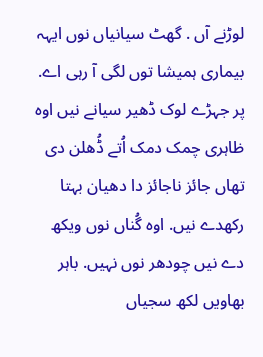لوڑنے آں . گھٹ سیانیاں نوں ایہہ بیماری ہمیشا توں لگی آ رہی اے. پر جہڑے لوک ڈھیر سیانے نیں اوہ ظاہری چمک دمک اُتے ڈُھلن دی تھاں جائز ناجائز دا دھیان بہتا رکھدے نیں. اوہ گُناں نوں ویکھ دے نیں چودھر نوں نہیں. باہر بھاویں لکھ سجیاں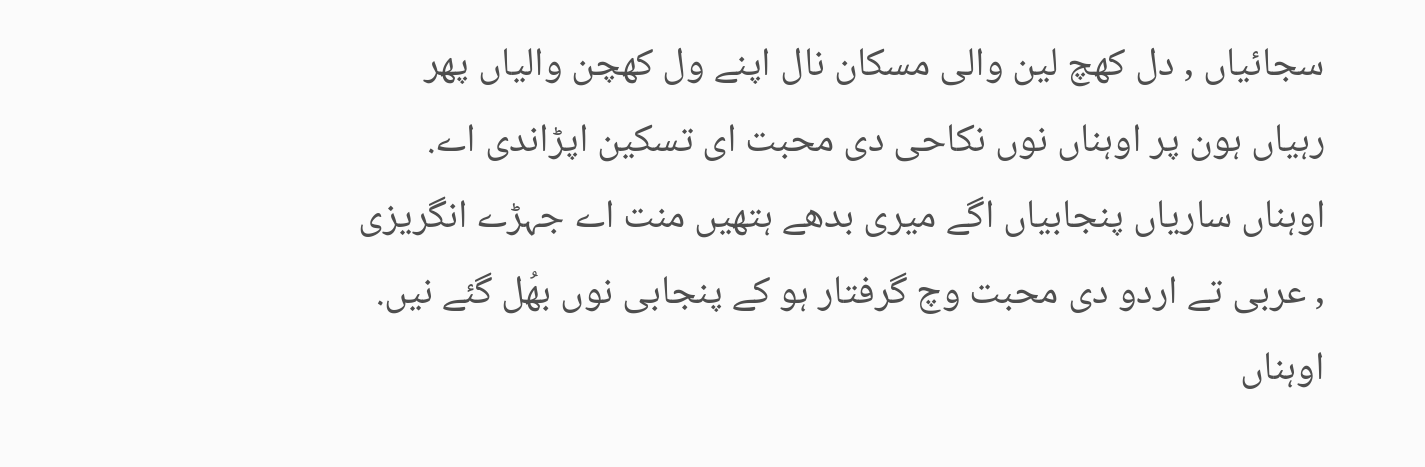سجائیاں , دل کھچ لین والی مسکان نال اپنے ول کھچن والیاں پھر رہیاں ہون پر اوہناں نوں نکاحی دی محبت ای تسکین اپڑاندی اے.
اوہناں ساریاں پنجابیاں اگے میری بدھے ہتھیں منت اے جہڑے انگریزی , عربی تے اردو دی محبت وچ گرفتار ہو کے پنجابی نوں بھُل گئے نیں. اوہناں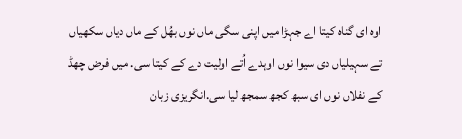اوہ ای گناہ کیتا اے جہڑا میں اپنی سگی ماں نوں بھُل کے ماں دیاں سکھیاں تے سہیلیاں دی سیوا نوں اوہدے اُتے اولیت دے کے کیتا سی. میں فرض چھڈ کے نفلاں نوں ای سبھ کجھ سمجھ لیا سی.انگریزی زبان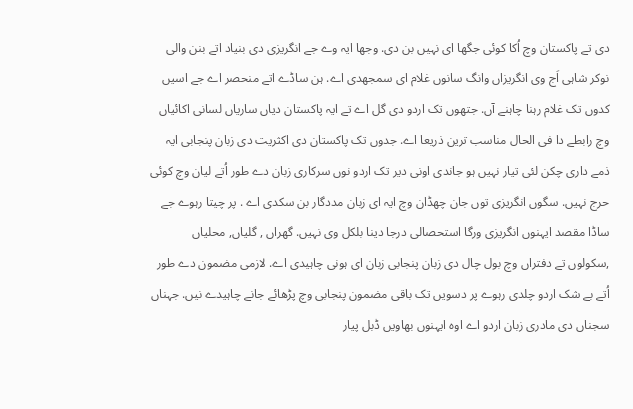دی تے پاکستان وچ اُکا کوئی جگھا ای نہیں بن دی. وجھا ایہ وے جے انگریزی دی بنیاد اتے بنن والی نوکر شاہی اَج وی انگریزاں وانگ سانوں غلام ای سمجھدی اے. ہن ساڈے اتے منحصر اے جے اسیں کدوں تک غلام رہنا چاہنے آں. جتھوں تک اردو دی گل اے تے ایہ پاکستان دیاں ساریاں لسانی اکائیاں وچ رابطے دا فی الحال مناسب ترین ذریعا اے. جدوں تک پاکستان دی اکثریت دی زبان پنجابی ایہ ذمے داری چکن لئی تیار نہیں ہو جاندی اونی دیر تک اردو نوں سرکاری زبان دے طور اُتے لیان وچ کوئی حرج نہیں. سگوں انگریزی توں جان چھڈان وچ ایہ ای زبان مددگار بن سکدی اے . پر چیتا رہوے جے ساڈا مقصد ایہنوں انگریزی ورگا استحصالی درجا دینا بلکل وی نہیں. گھراں , گلیاں, محلیاں ,سکولوں تے دفتراں وچ بول چال دی زبان پنجابی زبان ای ہونی چاہیدی اے. لازمی مضمون دے طور اُتے بے شک اردو چلدی رہوے پر دسویں تک باقی مضمون پنجابی وچ پڑھائے جانے چاہیدے نیں. جہناں سجناں دی مادری زبان اردو اے اوہ ایہنوں بھاویں ڈبل پیار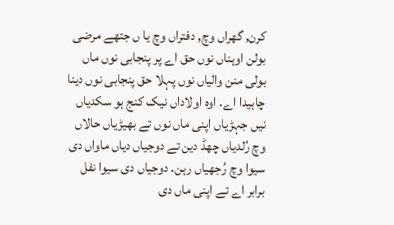کرن, گھراں وچ, دفتراں وچ یا ں جتھے مرضی بولن اوہناں نوں حق اے پر پنجابی نوں ماں بولی منن والیاں نوں پہلا حق پنجابی نوں دینا چاہیدا اے. اوہ اولاداں نیک کنج ہو سکدیاں نیں جہڑیاں اپنی ماں نوں تے بھیڑیاں حالاں وچ رُلدیاں چھڈ دین تے دوجیاں دیاں ماواں دی سیوا وچ رُجھیاں رہن. دوجیاں دی سیوا نفل برابر اے تے اپنی ماں دی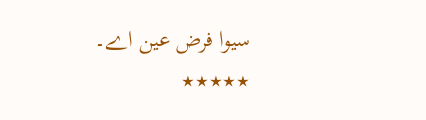سیوا فرض عین اے۔
٭٭٭٭٭